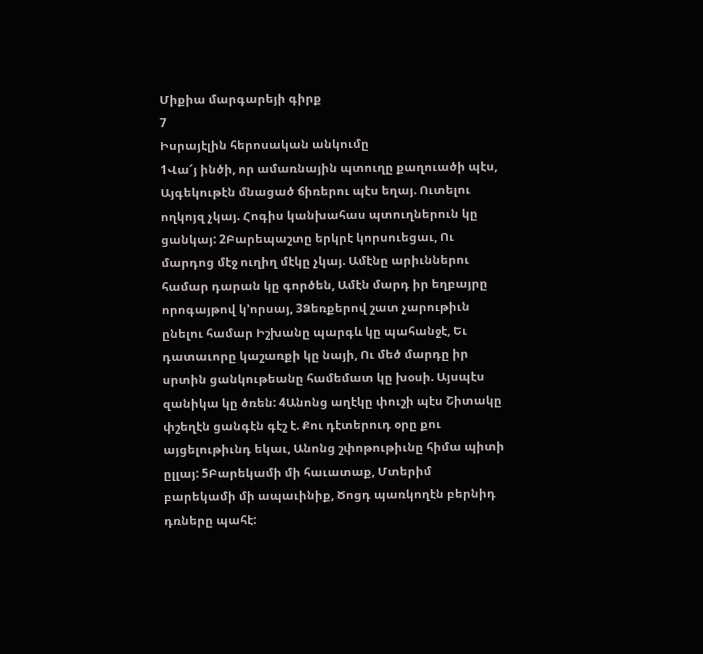Միքիա մարգարեյի գիրք
7
Իսրայէլին հերոսական անկումը
1Վա՜յ ինծի, որ ամառնային պտուղը քաղուածի պէս, Այգեկութէն մնացած ճիռերու պէս եղայ. Ուտելու ողկոյզ չկայ. Հոգիս կանխահաս պտուղներուն կը ցանկայ: 2Բարեպաշտը երկրէ կորսուեցաւ, Ու մարդոց մէջ ուղիղ մէկը չկայ. Ամէնը արիւններու համար դարան կը գործեն, Ամէն մարդ իր եղբայրը որոգայթով կ’որսայ, 3Ձեռքերով շատ չարութիւն ընելու համար Իշխանը պարգև կը պահանջէ, Եւ դատաւորը կաշառքի կը նայի, Ու մեծ մարդը իր սրտին ցանկութեանը համեմատ կը խօսի. Այսպէս զանիկա կը ծռեն: 4Անոնց աղէկը փուշի պէս Շիտակը փշեղէն ցանգէն գէշ է. Քու դէտերուդ օրը քու այցելութիւնդ եկաւ, Անոնց շփոթութիւնը հիմա պիտի ըլլայ: 5Բարեկամի մի հաւատաք, Մտերիմ բարեկամի մի ապաւինիք, Ծոցդ պառկողէն բերնիդ դռները պահէ: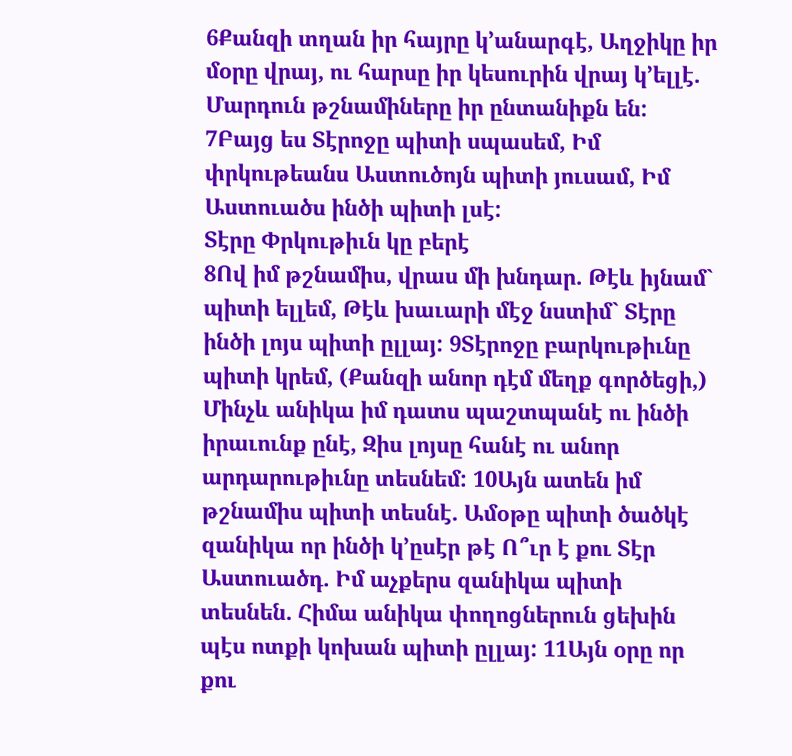6Քանզի տղան իր հայրը կ’անարգէ, Աղջիկը իր մօրը վրայ, ու հարսը իր կեսուրին վրայ կ’ելլէ. Մարդուն թշնամիները իր ընտանիքն են: 7Բայց ես Տէրոջը պիտի սպասեմ, Իմ փրկութեանս Աստուծոյն պիտի յուսամ, Իմ Աստուածս ինծի պիտի լսէ:
Տէրը Փրկութիւն կը բերէ
8Ով իմ թշնամիս, վրաս մի խնդար. Թէև իյնամ` պիտի ելլեմ, Թէև խաւարի մէջ նստիմ` Տէրը ինծի լոյս պիտի ըլլայ: 9Տէրոջը բարկութիւնը պիտի կրեմ, (Քանզի անոր դէմ մեղք գործեցի,) Մինչև անիկա իմ դատս պաշտպանէ ու ինծի իրաւունք ընէ, Զիս լոյսը հանէ ու անոր արդարութիւնը տեսնեմ: 10Այն ատեն իմ թշնամիս պիտի տեսնէ. Ամօթը պիտի ծածկէ զանիկա որ ինծի կ’ըսէր թէ Ո՞ւր է քու Տէր Աստուածդ. Իմ աչքերս զանիկա պիտի տեսնեն. Հիմա անիկա փողոցներուն ցեխին պէս ոտքի կոխան պիտի ըլլայ: 11Այն օրը որ քու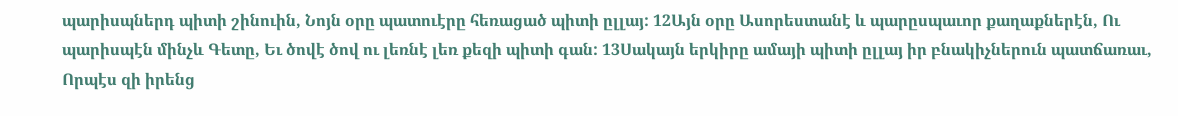պարիսպներդ պիտի շինուին, Նոյն օրը պատուէրը հեռացած պիտի ըլլայ: 12Այն օրը Ասորեստանէ և պարըսպաւոր քաղաքներէն, Ու պարիսպէն մինչև Գետը, Եւ ծովէ ծով ու լեռնէ լեռ քեզի պիտի գան: 13Սակայն երկիրը ամայի պիտի ըլլայ իր բնակիչներուն պատճառաւ, Որպէս զի իրենց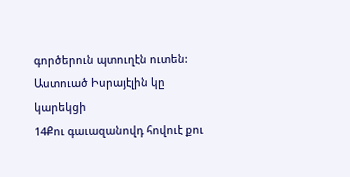գործերուն պտուղէն ուտեն:
Աստուած Իսրայէլին կը կարեկցի
14Քու գաւազանովդ հովուէ քու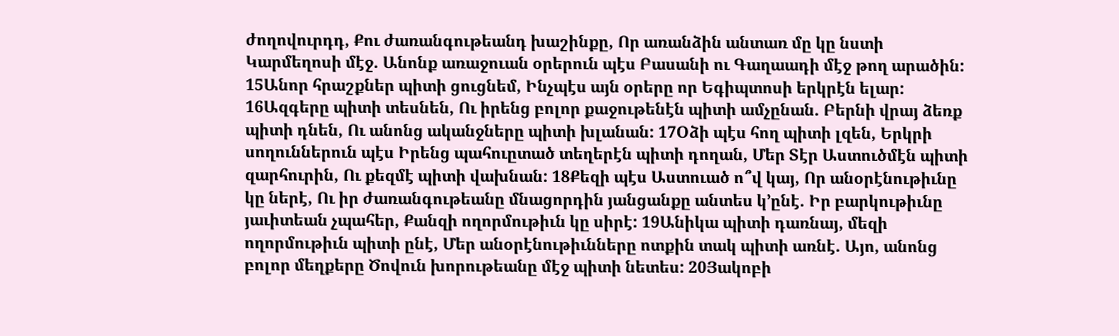ժողովուրդդ, Քու ժառանգութեանդ խաշինքը, Որ առանձին անտառ մը կը նստի Կարմեղոսի մէջ. Անոնք առաջուան օրերուն պէս Բասանի ու Գաղաադի մէջ թող արածին: 15Անոր հրաշքներ պիտի ցուցնեմ, Ինչպէս այն օրերը որ Եգիպտոսի երկրէն ելար: 16Ազգերը պիտի տեսնեն, Ու իրենց բոլոր քաջութենէն պիտի ամչընան. Բերնի վրայ ձեռք պիտի դնեն, Ու անոնց ականջները պիտի խլանան: 17Օձի պէս հող պիտի լզեն, Երկրի սողուններուն պէս Իրենց պահուըտած տեղերէն պիտի դողան, Մեր Տէր Աստուծմէն պիտի զարհուրին, Ու քեզմէ պիտի վախնան: 18Քեզի պէս Աստուած ո՞վ կայ, Որ անօրէնութիւնը կը ներէ, Ու իր ժառանգութեանը մնացորդին յանցանքը անտես կ’ընէ. Իր բարկութիւնը յաւիտեան չպահեր, Քանզի ողորմութիւն կը սիրէ: 19Անիկա պիտի դառնայ, մեզի ողորմութիւն պիտի ընէ, Մեր անօրէնութիւնները ոտքին տակ պիտի առնէ. Այո, անոնց բոլոր մեղքերը Ծովուն խորութեանը մէջ պիտի նետես: 20Յակոբի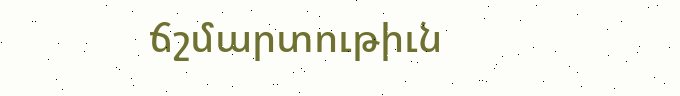ճշմարտութիւն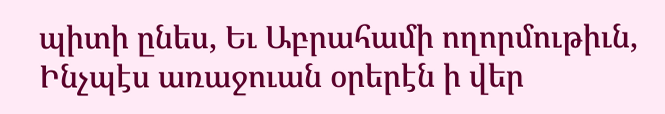պիտի ընես, Եւ Աբրահամի ողորմութիւն, Ինչպէս առաջուան օրերէն ի վեր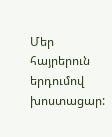Մեր հայրերուն երդումով խոստացար: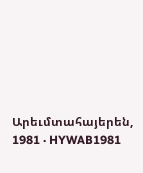Արեւմտահայերեն, 1981 · HYWAB1981